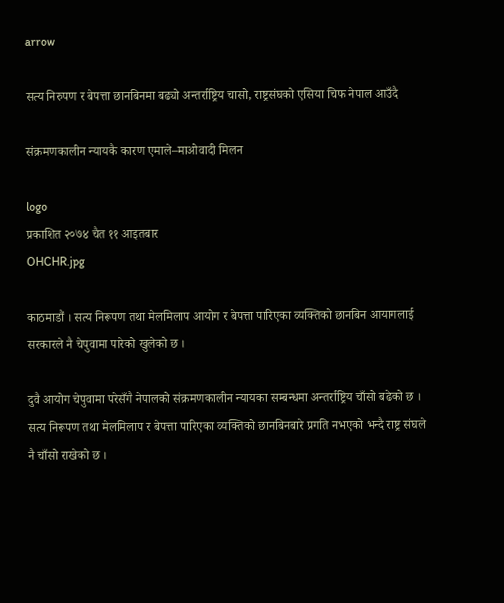arrow

सत्य निरुपण र बेपत्ता छानबिनमा बढ्यो अन्तर्राष्ट्रिय चासो, राष्ट्रसंघको एसिया चिफ नेपाल आउँदै

संक्रमणकालीन न्यायकै कारण एमाले–माओवादी मिलन

logo
प्रकाशित २०७४ चैत ११ आइतबार
OHCHR.jpg

काठमाडौं । सत्य निरूपण तथा मेलमिलाप आयोग र बेपत्ता पारिएका व्यक्तिको छानबिन आयागलाई सरकारले नै चेपुवामा पारेको खुलेको छ ।

दुवै आयोग चेपुवामा परेसँगै नेपालको संक्रमणकालीन न्यायका सम्बन्धमा अन्तर्राष्ट्रिय चाँसो बढेको छ । सत्य निरूपण तथा मेलमिलाप र बेपत्ता पारिएका व्यक्तिको छानबिनबारे प्रगति नभएको भन्दै राष्ट्र संघले नै चाँसो राखेको छ ।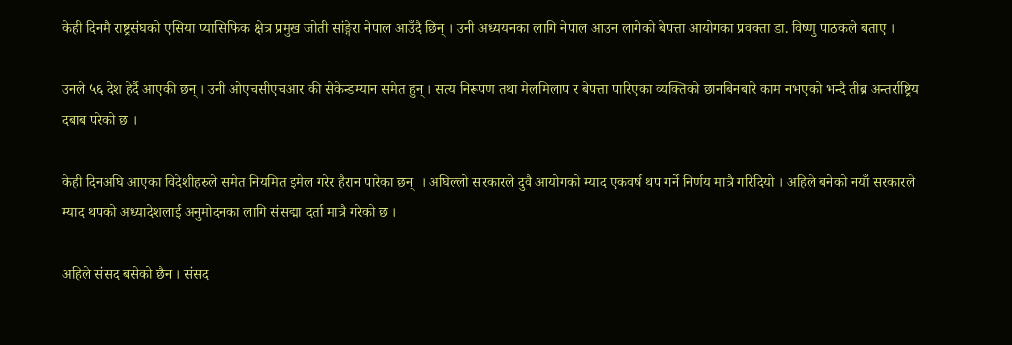केही दिनमै राष्ट्रसंघको एसिया प्यासिफिक क्षेत्र प्रमुख जोती सांङ्गेरा नेपाल आउँदै छिन् । उनी अध्ययनका लागि नेपाल आउन लागेको बेपत्ता आयोगका प्रवक्ता डा. विष्णु पाठकले बताए ।

उनले ५६ देश हेर्दै आएकी छन् । उनी ओएचसीएचआर की सेकेन्डम्यान समेत हुन् । सत्य निरूपण तथा मेलमिलाप र बेपत्ता पारिएका व्यक्तिको छानबिनबारे काम नभएको भन्दै तीब्र अन्तर्राष्ट्रिय दबाब परेको छ ।

केही दिनअघि आएका विदेशीहरुले समेत नियमित इमेल गरेर हैरान पारेका छन्  । अघिल्लो सरकारले दुवै आयोगको म्याद एकवर्ष थप गर्ने निर्णय मात्रै गरिदियो । अहिले बनेको नयाँ सरकारले म्याद थपको अध्यादेशलाई अनुमोदनका लागि संसद्मा दर्ता मात्रै गरेको छ ।

अहिले संसद बसेको छैन । संसद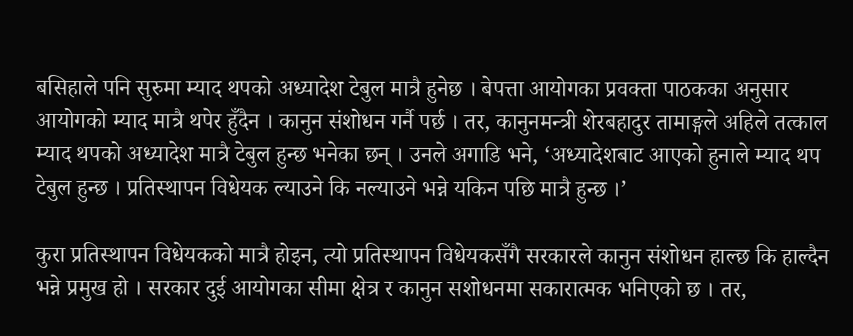बसिहाले पनि सुरुमा म्याद थपको अध्यादेश टेबुल मात्रै हुनेछ । बेपत्ता आयोगका प्रवक्ता पाठकका अनुसार आयोगको म्याद मात्रै थपेर हुँदैन । कानुन संशोधन गर्नै पर्छ । तर, कानुनमन्त्री शेरबहादुर तामाङ्गले अहिले तत्काल म्याद थपको अध्यादेश मात्रै टेबुल हुन्छ भनेका छन् । उनले अगाडि भने, ‘अध्यादेशबाट आएको हुनाले म्याद थप टेबुल हुन्छ । प्रतिस्थापन विधेयक ल्याउने कि नल्याउने भन्ने यकिन पछि मात्रै हुन्छ ।’

कुरा प्रतिस्थापन विधेयकको मात्रै होइन, त्यो प्रतिस्थापन विधेयकसँगै सरकारले कानुन संशोधन हाल्छ कि हाल्दैन भन्ने प्रमुख हो । सरकार दुई आयोगका सीमा क्षेत्र र कानुन सशोधनमा सकारात्मक भनिएको छ । तर,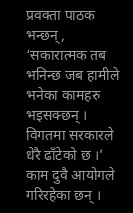प्रवक्ता पाठक भन्छन्, ‘सकारात्मक तब भनिन्छ जब हामीले भनेका कामहरु भइसक्छन् । विगतमा सरकारले धेरै ढाँटेको छ ।’ काम दुवै आयोगले गरिरहेका छन् ।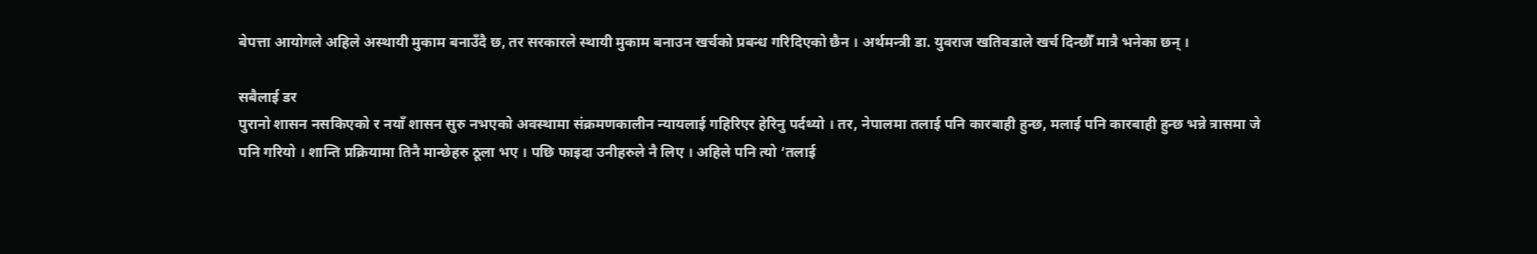बेपत्ता आयोगले अहिले अस्थायी मुकाम बनाउँदै छ, तर सरकारले स्थायी मुकाम बनाउन खर्चको प्रबन्ध गरिदिएको छैन । अर्थमन्त्री डा. युवराज खतिवडाले खर्च दिन्छौँ मात्रै भनेका छन् ।

सबैलाई डर
पुरानो शासन नसकिएको र नयाँ शासन सुरु नभएको अवस्थामा संक्रमणकालीन न्यायलाई गहिरिएर हेरिनु पर्दथ्यो । तर, नेपालमा तलाई पनि कारबाही हुन्छ, मलाई पनि कारबाही हुन्छ भन्ने त्रासमा जे पनि गरियो । शान्ति प्रक्रियामा तिनै मान्छेहरु ठूला भए । पछि फाइदा उनीहरुले नै लिए । अहिले पनि त्यो ‘तलाई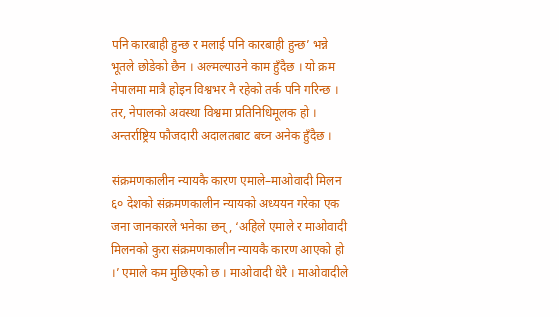पनि कारबाही हुन्छ र मलाई पनि कारबाही हुन्छ’ भन्ने भूतले छोडेको छैन । अल्मल्याउने काम हुँदैछ । यो क्रम नेपालमा मात्रै होइन विश्वभर नै रहेको तर्क पनि गरिन्छ । तर, नेपालको अवस्था विश्वमा प्रतिनिधिमूलक हो । अन्तर्राष्ट्रिय फौजदारी अदालतबाट बच्न अनेक हुँदैछ ।

संक्रमणकालीन न्यायकै कारण एमाले–माओवादी मिलन
६० देशको संक्रमणकालीन न्यायको अध्ययन गरेका एक जना जानकारले भनेका छन्, ‘अहिले एमाले र माओवादी मिलनको कुरा संक्रमणकालीन न्यायकै कारण आएको हो ।’ एमाले कम मुछिएको छ । माओवादी धेरै । माओवादीले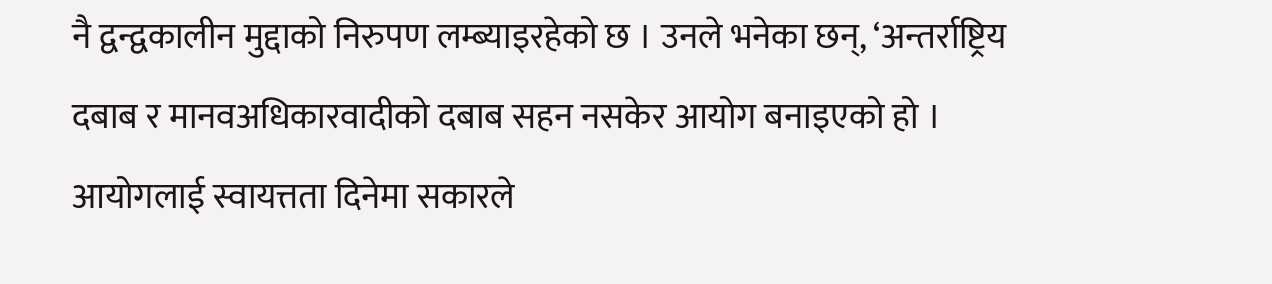नै द्वन्द्वकालीन मुद्दाको निरुपण लम्ब्याइरहेको छ । उनले भनेका छन्, ‘अन्तर्राष्ट्रिय दबाब र मानवअधिकारवादीको दबाब सहन नसकेर आयोग बनाइएको हो । आयोगलाई स्वायत्तता दिनेमा सकारले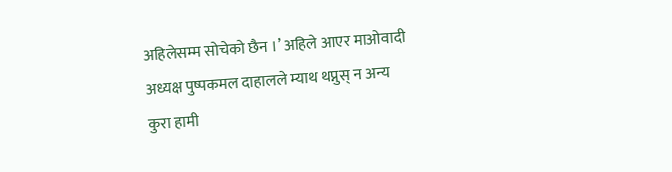अहिलेसम्म सोचेको छैन ।’ अहिले आएर माओवादी अध्यक्ष पुष्पकमल दाहालले म्याथ थप्नुस् न अन्य कुरा हामी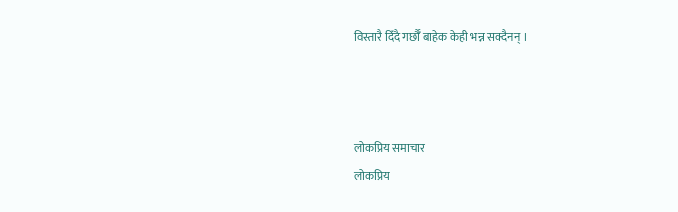विस्तारै दिँदै गर्छौँ बाहेक केही भन्न सक्दैनन् ।



लोकप्रिय समाचार
लोकप्रिय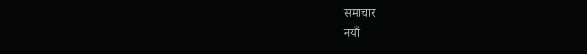समाचार
नयाँ